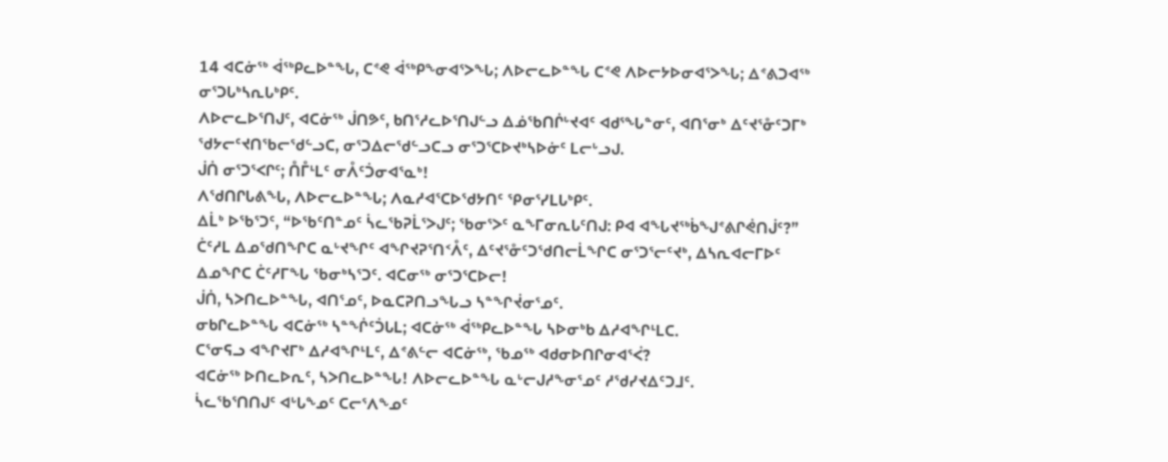14 ᐊᑕᓃᖅ ᐋᖅᑭᓚᐅᓐᖓ, ᑕᕝᕙ ᐋᖅᑭᖕᓂᐊᕐᐳᖓ; ᐱᐅᓕᓚᐅᓐᖓ ᑕᕝᕙ ᐱᐅᓕᔭᐅᓂᐊᕐᐳᖓ; ᐃᕝᕕᑐᐊᖅ ᓂᕐᑐᒐᒃᓴᕆᒐᒃᑭᑦ.
ᐱᐅᓕᓚᐅᕐᑎᒍᑦ, ᐊᑕᓃᖅ ᒎᑎᕗᑦ, ᑲᑎᕐᓱᓚᐅᕐᑎᒍᓪᓗ ᐃᓅᖃᑎᒌᒡᔪᐊᑦ ᐊᑯᕐᖓᓐᓂᑦ, ᐊᑎᕐᓂᒃ ᐃᑦᔪᕐᓁᑦᑐᒥᒃ ᖁᔭᓕᑦᔪᑎᖃᓕᖁᓪᓗᑕ, ᓂᕐᑐᐃᓕᖁᓪᓗᑕᓗ ᓂᕐᑐᕐᑕᐅᔪᒃᓴᐅᓃᑦ ᒪᓕᒡᓗᒍ.
ᒎᑏ ᓂᕐᑐᕐᐸᒋᑦ; ᑍᒤᒻᒪᑦ ᓂᐰᑦᑑᓂᐊᕐᓇᒃ!
ᐱᖁᑎᒋᒐᕕᖓ, ᐱᐅᓕᓚᐅᓐᖓ; ᐱᓇᓱᐊᕐᑕᐅᖁᔭᑎᑦ ᕿᓂᕐᓯᒪᒐᒃᑭᑦ.
ᐃᒫᒃ ᐅᖃᕐᑐᑦ, “ᐅᖃᑦᑎᓐᓄᑦ ᓵᓚᖃᕈᒫᕐᐳᒍᑦ; ᖃᓂᕐᐳᑦ ᓇᖕᒥᓂᕆᒐᑦᑎᒍ: ᑭᐊ ᐊᖓᔪᖅᑳᖑᕝᕕᒋᕚᑎᒎᑦ?”
ᑖᑦᓱᒪ ᐃᓄᖁᑎᖏᑕ ᓇᒡᔪᖏᑦ ᐊᖏᔪᕈᕐᑎᑉᐰᑦ, ᐃᑦᔪᕐᓁᑦᑐᖁᑎᓕᒫᖏᑕ ᓂᕐᑐᕐᓕᑦᔪᒃ, ᐃᓴᕆᐊᓕᒥᐅᑦ ᐃᓄᖏᑕ ᑖᑦᓱᒥᖓ ᖃᓂᒃᓴᕐᑐᑦ. ᐊᑕᓂᖅ ᓂᕐᑐᕐᑕᐅᓕ!
ᒎᑏ, ᓴᐳᑎᓚᐅᓐᖓ, ᐊᑎᕐᓄᑦ, ᐅᓇᑕᕈᑎᓗᖓᓗ ᓴᓐᖏᔫᓂᕐᓄᑦ.
ᓂᑲᒋᓚᐅᓐᖓ ᐊᑕᓃᖅ ᓴᓐᖐᑦᑑᒐᒪ; ᐊᑕᓃᖅ ᐋᖅᑭᓚᐅᓐᖓ ᓴᐅᓂᒃᑲ ᐃᓱᐊᖏᒻᒪᑕ.
ᑕᕐᓂᕋᓗ ᐊᖏᔪᒥᒃ ᐃᓱᐊᖏᒻᒪᑦ, ᐃᕝᕕᓪᓕ ᐊᑕᓃᖅ, ᖃᓄᖅ ᐊᑯᓂᐅᑎᒋᓂᐊᕐᐹ?
ᐊᑕᓃᖅ ᐅᑎᓚᐅᕆᑦ, ᓴᐳᑎᓚᐅᓐᖓ! ᐱᐅᓕᓚᐅᓐᖓ ᓇᒡᓕᒍᓱᖕᓂᕐᓄᑦ ᓱᖁᓯᔪᐃᑦᑐᒧᑦ.
ᓵᓚᖃᕐᑎᑎᒍᑦ ᐊᒡᒐᖕᓄᑦ ᑕᓕᕐᐱᖕᓄᑦ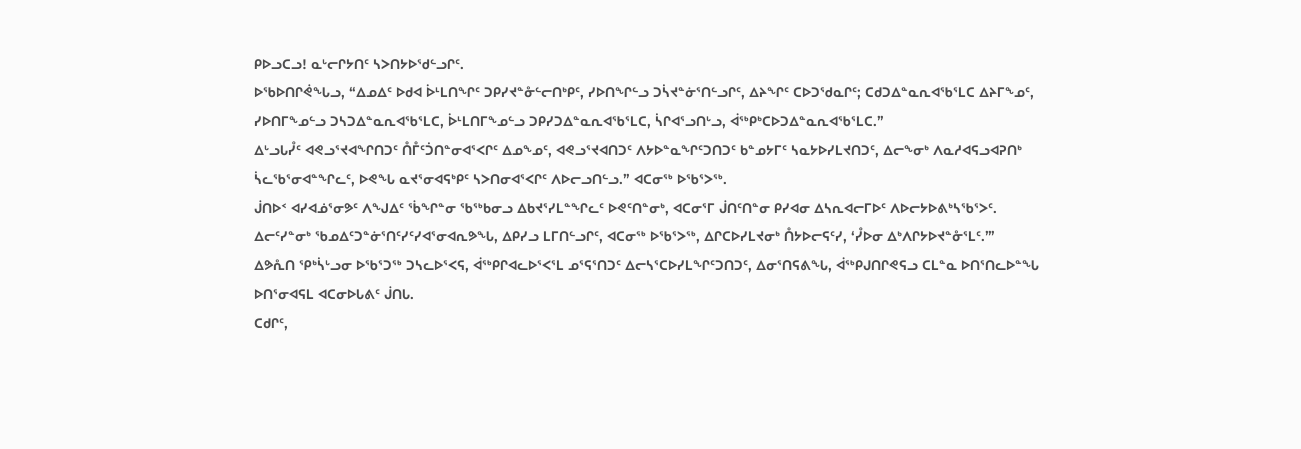ᑭᐅᓗᑕᓗ! ᓇᒡᓕᒋᔭᑎᑦ ᓴᐳᑎᔭᐅᖁᓪᓗᒋᑦ.
ᐅᖃᐅᑎᒋᕚᖓᓗ, “ᐃᓄᐃᑦ ᐅᑯᐊ ᐆᒻᒪᑎᖏᑦ ᑐᑭᓯᔪᓐᓁᓪᓕᑎᒃᑭᑦ, ᓯᐅᑎᖏᓪᓗ ᑐᓵᔪᓐᓃᕐᑎᓪᓗᒋᑦ, ᐃᔨᖏᑦ ᑕᐅᑐᖁᓇᒋᑦ; ᑕᑯᑐᐃᓐᓇᕆᐊᖃᕐᒪᑕ ᐃᔨᒥᖕᓄᑦ, ᓯᐅᑎᒥᖕᓄᓪᓗ ᑐᓴᑐᐃᓐᓇᕆᐊᖃᕐᒪᑕ, ᐆᒻᒪᑎᒥᖕᓄᓪᓗ ᑐᑭᓯᑐᐃᓐᓇᕆᐊᖃᕐᒪᑕ, ᓵᒋᐊᕐᓗᑎᒡᓗ, ᐋᖅᑭᒃᑕᐅᑐᐃᓐᓇᕆᐊᖃᕐᒪᑕ.”
ᐃᒡᓗᒐᓮᑦ ᐊᕙᓗᕐᔪᐊᖏᑎᑐᑦ ᑍᒤᑦᑑᑎᓐᓂᐊᕐᐸᒋᑦ ᐃᓄᖕᓄᑦ, ᐊᕙᓗᕐᔪᐊᑎᑐᑦ ᐱᔭᐅᓐᓇᖏᑦᑐᑎᑐᑦ ᑲᓐᓄᔭᒥᑦ ᓴᓇᔭᐅᓯᒪᔪᑎᑐᑦ, ᐃᓕᖕᓂᒃ ᐱᓇᓱᐊᕋᓗᐊᕈᑎᒃ ᓵᓚᖃᕐᓂᐊᓐᖏᓚᑦ, ᐅᕙᖓ ᓇᔪᕐᓂᐊᕋᒃᑭᑦ ᓴᐳᑎᓂᐊᕐᐸᒋᑦ ᐱᐅᓕᓗᑎᓪᓗ.” ᐊᑕᓂᖅ ᐅᖃᕐᐳᖅ.
ᒎᑎᐅᑉ ᐊᓯᐊᓅᕐᓂᕗᑦ ᐱᖑᐃᑦ ᖄᖏᓐᓂ ᖃᖅᑲᓂᓗ ᐃᑲᔪᕐᓯᒪᓐᖏᓚᑦ ᐅᕙᑦᑎᓐᓂᒃ, ᐊᑕᓂᕐᒥ ᒎᑎᑦᑎᓐᓂ ᑭᓯᐊᓂ ᐃᓴᕆᐊᓕᒥᐅᑦ ᐱᐅᓕᔭᐅᕕᒃᓴᖃᕐᐳᑦ.
ᐃᓕᑦᓯᓐᓂᒃ ᖃᓄᐃᑦᑐᓐᓃᕐᑎᑦᓯᑦᓯᐊᕐᓂᐊᕆᕗᖓ, ᐃᑭᓯᓗ ᒪᒥᑎᓪᓗᒋᑦ, ᐊᑕᓂᖅ ᐅᖃᕐᐳᖅ, ᐃᒋᑕᐅᓯᒪᔪᓂᒃ ᑍᔭᐅᓕᕋᑦᓯ, ‘ᓮᐅᓂ ᐃᒃᐱᒋᔭᐅᔪᓐᓁᕐᒪᑦ.’”
ᐃᕗᕅᑎ ᕿᒃᓵᒡᓗᓂ ᐅᖃᕐᑐᖅ ᑐᓴᓚᐅᕐᐸᕋ, ᐋᖅᑭᒋᐊᓚᐅᕐᐸᕐᒪ ᓄᕐᕋᕐᑎᑐᑦ ᐃᓕᓴᕐᑕᐅᓯᒪᖏᑦᑐᑎᑐᑦ, ᐃᓂᕐᑎᕋᕕᖓ, ᐋᖅᑭᒍᑎᒋᕙᕋᓗ ᑕᒪᓐᓇ ᐅᑎᕐᑎᓚᐅᓐᖓ ᐅᑎᕐᓂᐊᕋᒪ ᐊᑕᓂᐅᒐᕕᑦ ᒎᑎᒐ.
ᑕᑯᒋᑦ,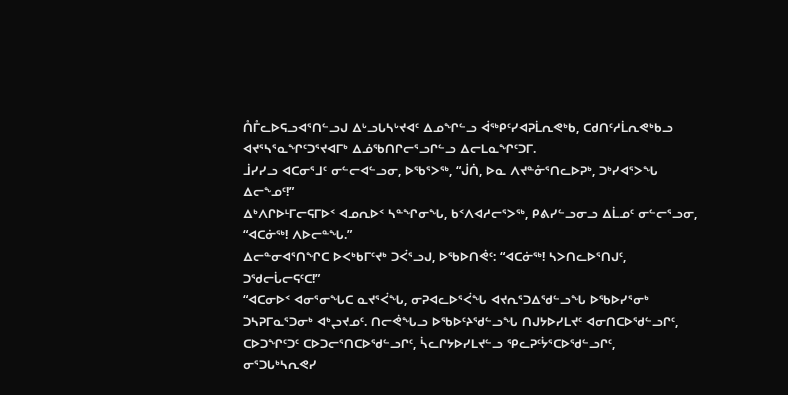ᑍᒤᓚᐅᕋᓗᐊᕐᑎᓪᓗᒍ ᐃᒡᓗᒐᓴᒡᔪᐊᑦ ᐃᓄᖏᓪᓗ ᐋᖅᑭᑦᓯᐊᕈᒫᕆᕙᒃᑲ, ᑕᑯᑎᑦᓱᒫᕆᕙᒃᑲᓗ ᐊᔪᕐᓴᕐᓇᖏᑦᑐᕐᔪᐊᒥᒃ ᐃᓅᖃᑎᒋᓕᕐᓗᒋᓪᓗ ᐃᓕᒪᓇᖏᑦᑐᒥ.
ᒨᓯᓯᓗ ᐊᑕᓂᕐᒧᑦ ᓂᓪᓕᐊᓪᓗᓂ, ᐅᖃᕐᐳᖅ, “ᒎᑏ, ᐅᓇ ᐱᔪᓐᓁᕐᑎᓚᐅᕈᒃ, ᑐᒃᓯᐊᕐᐳᖓ ᐃᓕᖕᓄᑦ!”
ᐃᒃᐱᒋᐅᒻᒥᓕᕋᒥᐅᑉ ᐊᓄᕆᐅᑉ ᓴᓐᖏᓂᖓ, ᑲᑉᐱᐊᓱᓕᕐᐳᖅ, ᑭᕕᓯᓪᓗᓂᓗ ᐃᒫᓄᑦ ᓂᓪᓕᕐᓗᓂ, “ᐊᑕᓃᖅ! ᐱᐅᓕᓐᖓ.”
ᐃᓕᓐᓂᐊᕐᑎᖏᑕ ᐅᐸᒃᑲᒥᑦᔪᒃ ᑐᐹᕐᓗᒍ, ᐅᖃᐅᑎᕚᑦ: “ᐊᑕᓃᖅ! ᓴᐳᑎᓚᐅᕐᑎᒍᑦ, ᑐᖁᓕᒑᓕᕋᑦᑕ!”
“ᐊᑕᓂᐅᑉ ᐊᓂᕐᓂᖓᑕ ᓇᔪᕐᐹᖓ, ᓂᕈᐊᓚᐅᕐᐹᖓ ᐊᔪᕆᕐᑐᐃᖁᓪᓗᖓ ᐅᖃᐅᓯᕐᓂᒃ ᑐᓴᕈᒥᓇᕐᑐᓂᒃ ᐊᒃᖢᔪᓄᑦ. ᑎᓕᕚᖓᓗ ᐅᖃᐅᑦᔨᖁᓪᓗᖓ ᑎᒍᔭᐅᓯᒪᔪᑦ ᐊᓂᑎᑕᐅᖁᓪᓗᒋᑦ, ᑕᐅᑐᖏᑦᑐᑦ ᑕᐅᑐᓕᕐᑎᑕᐅᖁᓪᓗᒋᑦ, ᓵᓚᒋᔭᐅᓯᒪᔪᓪᓗ ᕿᓚᕈᑦᔮᕐᑕᐅᖁᓪᓗᒋᑦ,
ᓂᕐᑐᒐᒃᓴᕆᕙᓯ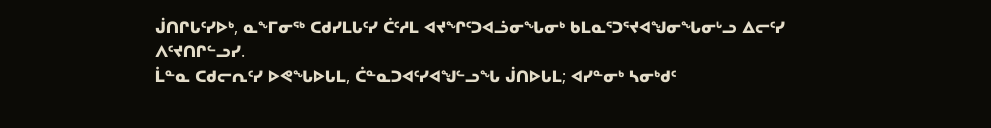ᒎᑎᒋᒐᑦᓯᐅᒃ, ᓇᖕᒥᓂᖅ ᑕᑯᓯᒪᒐᑦᓯ ᑖᑦᓱᒪ ᐊᔪᖏᑦᑐᐊᓘᓂᖓᓂᒃ ᑲᒪᓇᕐᑐᕐᔪᐊᖑᓂᖓᓂᒡᓗ ᐃᓕᑦᓯ ᐱᑦᔪᑎᒋᓪᓗᓯ.
ᒫᓐᓇ ᑕᑯᓕᕆᑦᓯ ᐅᕙᖓᐅᒐᒪ, ᑖᓐᓇᑐᐊᑦᓯᐊᖑᓪᓗᖓ ᒎᑎᐅᒐᒪ; ᐊᓯᓐᓂᒃ ᓴᓂᒃᑯᑦ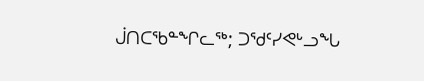ᒎᑎᑕᖃᓐᖏᓚᖅ; ᑐᖁᑦᓯᕙᒡᓗᖓ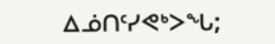ᐃᓅᑎᑦᓯᕙᒃᐳᖓ;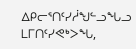ᐃᑭᓕᕐᑎᑦᓯᓲᖑᓪᓗᖓᓗ ᒪᒥᑎᑦᓯᕙᒃᐳᖓ,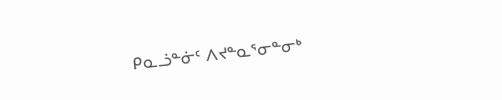ᑭᓇᓘᓐᓃᑦ ᐱᔪᓐᓇᕐᓂᓐᓂᒃ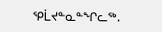ᕿᒫᔪᓐᓇᓐᖏᓚᖅ.